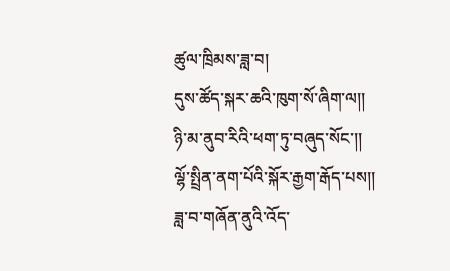ཚུལ་ཁྲིམས་ཟླ་བ།
དུས་ཚོད་སྐར་ཆའི་ཁུག་སོ་ཞིག་ལ།།
ཉི་མ་ནུབ་རིའི་ཕག་ཏུ་བཞུད་སོང་།།
ལྷོ་སྤྲིན་ནག་པོའི་སྐོར་རྒྱག་རྒོད་པས།།
ཟླ་བ་གཞོན་ནུའི་འོད་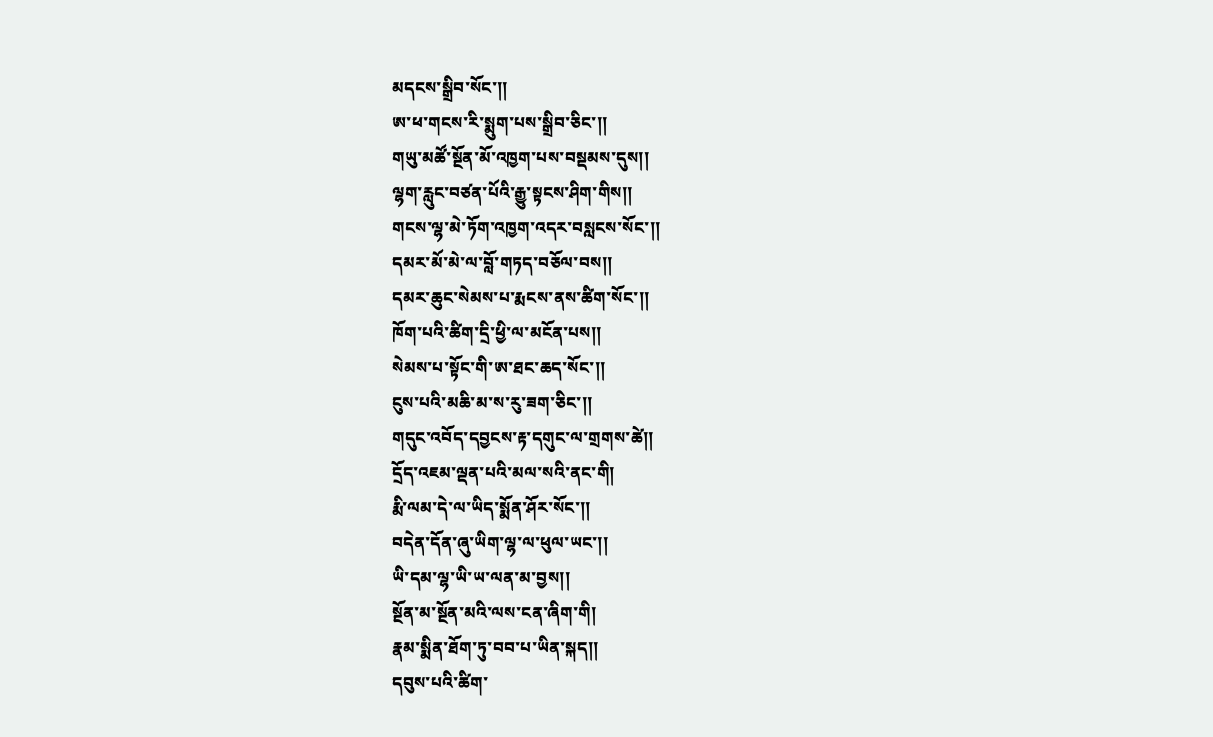མདངས་སྒྲིབ་སོང་།།
ཨ་ཕ་གངས་རི་སྨུག་པས་སྒྲིབ་ཅིང་།།
གཡུ་མཚོ་སྔོན་མོ་འཁྱག་པས་བསྡམས་དུས།།
ལྷག་རླུང་བཙན་པོའི་རྒྱུ་སྟངས་ཤིག་གིས།།
གངས་ལྷ་མེ་ཏོག་འཁྱག་འདར་བསླངས་སོང་།།
དམར་མོ་མེ་ལ་བློ་གཏད་བཅོལ་བས།།
དམར་ཆུང་སེམས་པ་རྨངས་ནས་ཚིག་སོང་།།
ཁོག་པའི་ཚིག་དྲི་ཕྱི་ལ་མངོན་པས།།
སེམས་པ་སྟོང་གི་ཨ་ཐང་ཆད་སོང་།།
ངུས་པའི་མཆི་མ་ས་རུ་ཟག་ཅིང་།།
གདུང་འབོད་དབྱངས་རྟ་དགུང་ལ་གྲགས་ཚེ།།
དྲོད་འཇམ་ལྡན་པའི་མལ་སའི་ནང་གི།
རྨི་ལམ་དེ་ལ་ཡིད་སྨོན་ཤོར་སོང་།།
བདེན་དོན་ཞུ་ཡིག་ལྷ་ལ་ཕུལ་ཡང་།།
ཡི་དམ་ལྷ་ཡི་ཡ་ལན་མ་བྱས།།
སྔོན་མ་སྔོན་མའི་ལས་ངན་ཞིག་གི།
རྣམ་སྨིན་ཐོག་ཏུ་བབ་པ་ཡིན་སྐད།།
དབུས་པའི་ཚིག་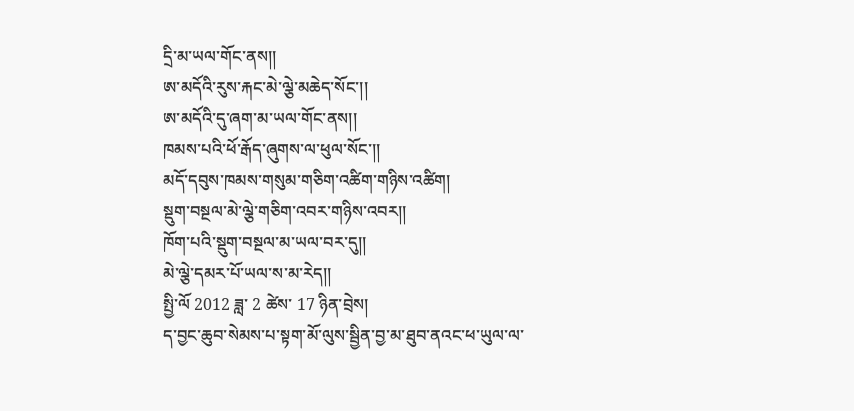དྲི་མ་ཡལ་གོང་ནས།།
ཨ་མདོའི་རུས་རྐང་མེ་ལྕེ་མཆེད་སོང་།།
ཨ་མདོའི་དུ་ཞག་མ་ཡལ་གོང་ནས།།
ཁམས་པའི་ཕོ་རྒོད་ཞུགས་ལ་ཕུལ་སོང་།།
མདོ་དབུས་ཁམས་གསུམ་གཅིག་འཚིག་གཉིས་འཚིག།
སྡུག་བསྔལ་མེ་ལྕེ་གཅིག་འབར་གཉིས་འབར།།
ཁོག་པའི་སྡུག་བསྔལ་མ་ཡལ་བར་དུ།།
མེ་ལྕེ་དམར་པོ་ཡལ་ས་མ་རེད།།
སྤྱི་ལོ 2012 ཟླ་ 2 ཚེས་ 17 ཉིན་བྲེས།
ད་བྱང་ཆུབ་སེམས་པ་སྟག་མོ་ལུས་སྦྱིན་བྱ་མ་ཐུབ་ནའང་ཕ་ཡུལ་ལ་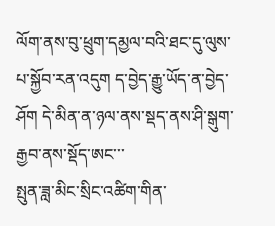ལོག་ནས་བུ་ཕྲུག་དམྱལ་བའི་ཐང་དུ་ལུས་པ་སྐྱོབ་རན་འདུག ད་བྱེད་རྒྱུ་ཡོད་ན་བྱེད་ཤོག དེ་མིན་ན་ཉལ་ནས་སྡད་ནས་ཤི་སྒུག་རྒྱབ་ནས་སྡོད་ཨང་་་
སྤུན་ཟླ་མིང་སྲིང་འཚིག་གིན་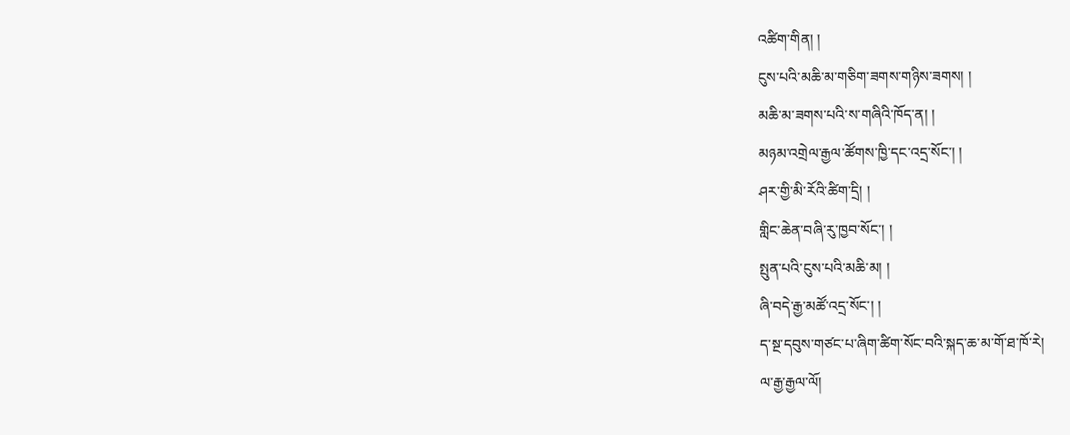འཚིག་གིན། །
ངུས་པའི་མཆི་མ་གཅིག་ཟགས་གཉིས་ཟགས། །
མཆི་མ་ཟགས་པའི་ས་གཞིའི་ཁོད་ན། །
མཉམ་འགྲེལ་རྒྱལ་ཚོགས་ཁྱི་དང་འདྲ་སོང་། །
ཤར་གྱི་མི་རོའི་ཚིག་དྲི། །
གླིང་ཆེན་བཞི་རུ་ཁྱབ་སོང་། །
སྤུན་པའི་ངུས་པའི་མཆི་མ། །
ཞི་བདེ་རྒྱ་མཚོ་འདྲ་སོང་། །
ད་སྔ་དབུས་གཙང་པ་ཞིག་ཚིག་སོང་བའི་སྐད་ཆ་མ་གོ་ཐ་ཁོ་རེ།
ལ་རྒྱ་རྒྱལ་ལོ།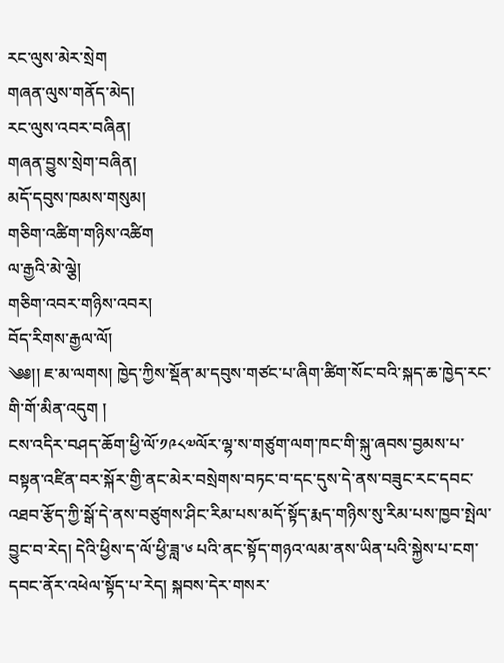རང་ལུས་མེར་སྲེག
གཞན་ལུས་གནོད་མེད།
རང་ལུས་འབར་བཞིན།
གཞན་བྱུས་སྲེག་བཞིན།
མདོ་དབུས་ཁམས་གསུམ།
གཅིག་འཚིག་གཉིས་འཚིག
ལ་རྒྱའི་མེ་ལྕེ།
གཅིག་འབར་གཉིས་འབར།
བོད་རིགས་རྒྱལ་ལོ།
༄༅།། ཇ་མ་ལགས། ཁྱེད་ཀྱིས་སྡོན་མ་དབུས་གཙང་པ་ཞིག་ཚིག་སོང་བའི་སྐད་ཆ་ཁྱེད་རང་གི་གོ་མིན་འདུག །
ངས་འདིར་བཤད་ཆོག་ཕྱི་ལོ་༡༩༨༧ལོར་ལྷ་ས་གཙུག་ལག་ཁང་གི་སྐུ་ཞབས་བྱམས་པ་བསྟན་འཛིན་བར་སྐོར་གྱི་ནང་མེར་བསྲེགས་བཏང་བ་དང་དུས་དེ་ནས་བཟུང་རང་དབང་འཐབ་རྩོད་ཀྱི་སྒོ་དེ་ནས་བཙུགས་ཤིང་རིམ་པས་མདོ་སྟོད་རྨད་གཉིས་སུ་རིམ་པས་ཁྱབ་སྤེལ་བྱུང་བ་རེད། དེའི་ཕྱིས་ད་ལོ་ཕྱི་ཟླ་༦ པའི་ནང་སྟོད་གཉའ་ལམ་ནས་ཡིན་པའི་སྐྱེས་པ་ངག་དབང་ནོར་འཕེལ་སྟོད་པ་རེད། སྐབས་དེར་གསར་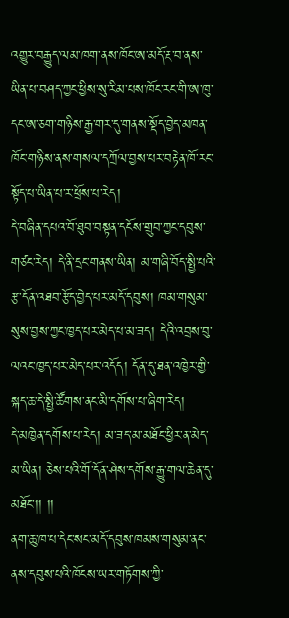འགྱུར་བརྒྱུད་ལམ་ཁག་ནས་ཁོང་ཨ་མདོ་རྔ་བ་ནས་ཡིན་པ་བཤད་ཀྱང་ཕྱིས་སུ་རིམ་པས་ཁོང་རང་གི་ཨ་ཁུ་དང་ཨ་ཅག་གཉིས་རྒྱ་གར་དུ་གནས་སྡོད་བྱེད་མཁན་ཁོང་གཉིས་ནས་གསལ་དཀྲོལ་བྱས་པར་བརྟེན་ཁོ་རང་སྟོད་པ་ཡིན་པ་ར་ཕྲོས་པ་རེད།
དེ་བཞིན་དཔའ་བོ་ཐུབ་བསྟན་དངོས་གྲུབ་ཀྱང་དབུས་གཙང་རེད། དེ་ནི་དྲང་གནས་ཡིན། མ་གཞི་བོད་སྤྱི་པའི་རྩ་དོན་འཐབ་རྩོད་བྱེད་པར་མདོ་དབུས། ཁམ་གསུམ་སུས་བྱས་ཀྱང་ཁྱད་པར་མེད་པ་མ་ཟད། དེའི་འབྲས་བུ་ལའང་ཁྱད་པར་མེད་པར་འདོད། དོན་དུ་ཐན་འཁྱེར་གྱི་སྐད་ཆ་དེ་སྤྱི་ཚོགས་ནང་མི་དགོས་པ་ཞིག་རེད།
དེ་མཁྱེན་དགོས་པ་རེད། མ་ཟད་མ་མཐོང་ཕྱིར་ན་མེད་མ་ཡིན། ཅེས་པའི་གོ་དོན་ཤེས་དགོས་རྒྱུ་གལ་ཆེན་དུ་མཐོང་།། །།
ནག་ཆུ་ཁ་པ་དེང་སང་མདོ་དབུས་ཁམས་གསུམ་ནང་ནས་དབུས་པའི་ཁོངས་ཡར་གཏོགས་ཀྱི་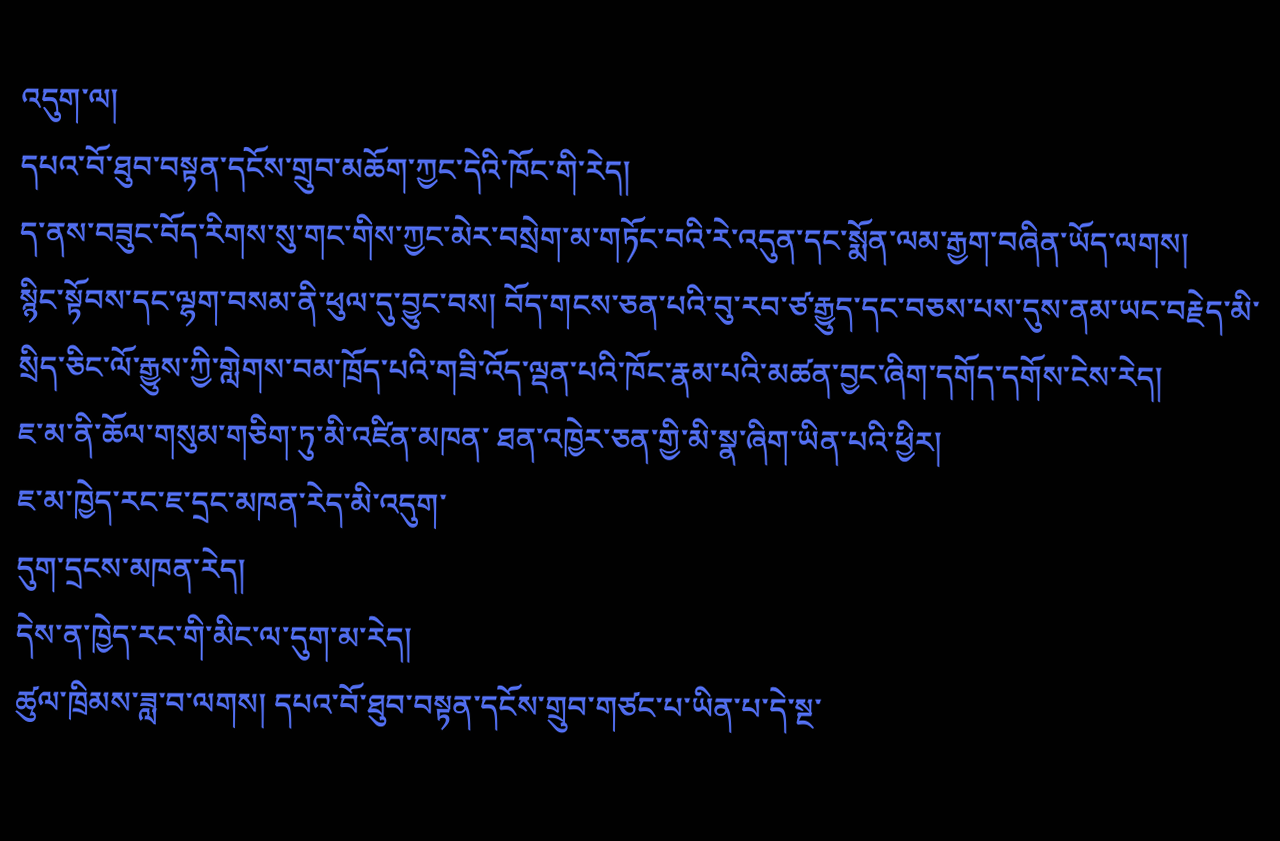འདུག་ལ།
དཔའ་བོ་ཐུབ་བསྟན་དངོས་གྲུབ་མཆོག་ཀྱང་དེའི་ཁོང་གི་རེད།
ད་ནས་བཟུང་བོད་རིགས་སུ་གང་གིས་ཀྱང་མེར་བསྲེག་མ་གཏོང་བའི་རེ་འདུན་དང་སྨོན་ལམ་རྒྱག་བཞིན་ཡོད་ལགས།
སྙིང་སྟོབས་དང་ལྷག་བསམ་ནི་ཕུལ་དུ་བྱུང་བས། བོད་གངས་ཅན་པའི་བུ་རབ་ཙ་རྒྱུད་དང་བཅས་པས་དུས་ནམ་ཡང་བརྗེད་མི་སྲིད་ཅིང་ལོ་རྒྱུས་ཀྱི་གླེགས་བམ་ཁྲོད་པའི་གཟི་འོད་ལྡན་པའི་ཁོང་རྣམ་པའི་མཚན་བྱང་ཞིག་དགོད་དགོས་ངེས་རེད།
ཇ་མ་ནི་ཆོལ་གསུམ་གཅིག་ཏུ་མི་འཛིན་མཁན་ ཐན་འཁྱེར་ཅན་གྱི་མི་སྣ་ཞིག་ཡིན་པའི་ཕྱིར།
ཇ་མ་ཁྱེད་རང་ཇ་དྲང་མཁན་རེད་མི་འདུག་
དུག་དྲངས་མཁན་རེད།
དེས་ན་ཁྱེད་རང་གི་མིང་ལ་དུག་མ་རེད།
ཚུལ་ཁྲིམས་ཟླ་བ་ལགས། དཔའ་བོ་ཐུབ་བསྟན་དངོས་གྲུབ་གཙང་པ་ཡིན་པ་དེ་སྔ་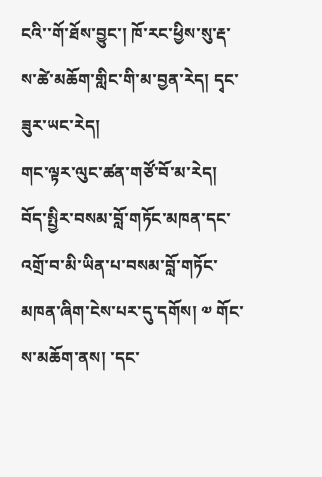ངའི་་གོ་ཐོས་བྱུང་། ཁོ་རང་ཕྱིས་སུ་རྡ་ས་ཚེ་མཆོག་གླིང་གི་མ་བྱན་རེད། དྭང་ཟུར་ཡང་རེད།
གང་ལྟར་ལུང་ཚན་གཙོ་བོ་མ་རེད། བོད་སྤྱིར་བསམ་བློ་གཏོང་མཁན་དང་འགྲོ་བ་མི་ཡིན་པ་བསམ་བློ་གཏོང་མཁན་ཞིག་ངེས་པར་དུ་དགོས། ༧ གོང་ས་མཆོག་ནས། ་དང་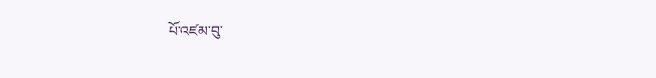པོ་འཛམ་བུ་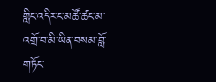གླིང་འདིར་ང་མཚོ་ཚང་མ་འགྲོ་བ་མི་ཡིན་བསམ་བློ་གཏོང་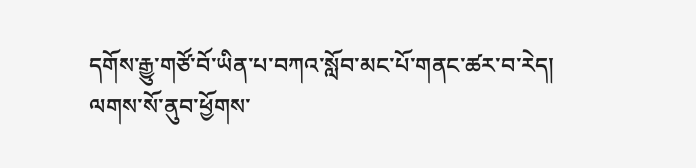དགོས་རྒྱུ་གཙོ་བོ་ཡིན་པ་བཀའ་སློབ་མང་པོ་གནང་ཚར་བ་རེད།
ལགས་སོ་ནུབ་ཕྱོགས་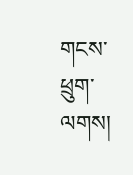གངས་ཕྲུག་ལགས།